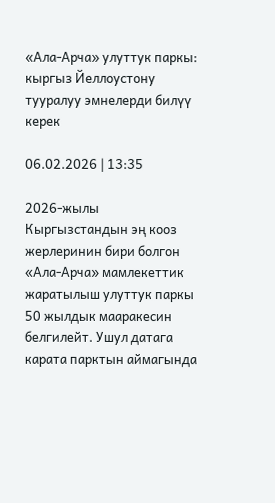«Ала-Арча» улуттук паркы: кыргыз Йеллоустону тууралуу эмнелерди билүү керек

06.02.2026 | 13:35

2026-жылы Кыргызстандын эң кооз жерлеринин бири болгон «Ала-Арча» мамлекеттик жаратылыш улуттук паркы 50 жылдык мааракесин белгилейт. Ушул датага карата парктын аймагында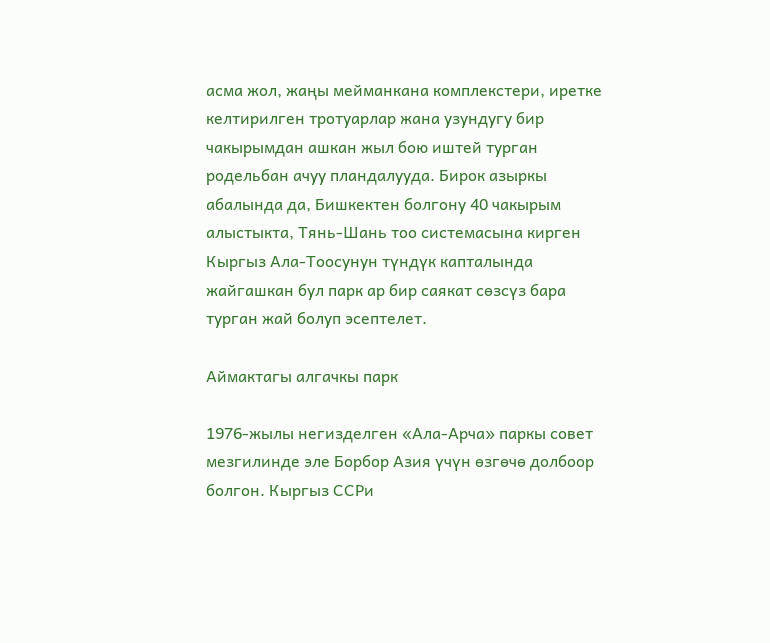асма жол, жаңы мейманкана комплекстери, иретке келтирилген тротуарлар жана узундугу бир чакырымдан ашкан жыл бою иштей турган родельбан ачуу пландалууда. Бирок азыркы абалында да, Бишкектен болгону 40 чакырым алыстыкта, Тянь-Шань тоо системасына кирген Кыргыз Ала-Тоосунун түндүк капталында жайгашкан бул парк ар бир саякат сөзсүз бара турган жай болуп эсептелет.

Аймактагы алгачкы парк

1976-жылы негизделген «Ала-Арча» паркы совет мезгилинде эле Борбор Азия үчүн өзгөчө долбоор болгон. Кыргыз ССРи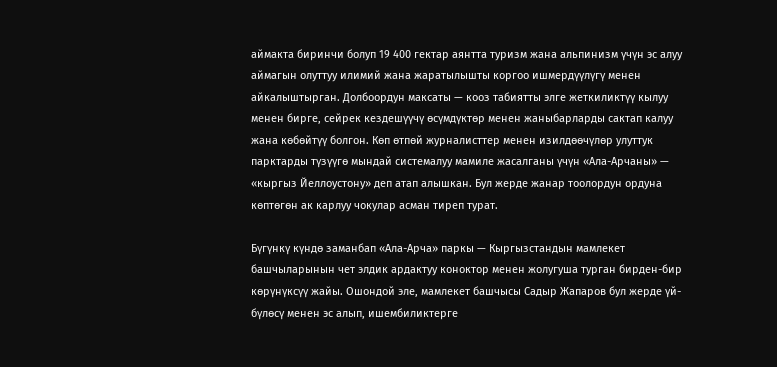аймакта биринчи болуп 19 400 гектар аянтта туризм жана альпинизм үчүн эс алуу аймагын олуттуу илимий жана жаратылышты коргоо ишмердүүлүгү менен айкалыштырган. Долбоордун максаты — кооз табиятты элге жеткиликтүү кылуу менен бирге, сейрек кездешүүчү өсүмдүктөр менен жаныбарларды сактап калуу жана көбөйтүү болгон. Көп өтпөй журналисттер менен изилдөөчүлөр улуттук парктарды түзүүгө мындай системалуу мамиле жасалганы үчүн «Ала-Арчаны» — «кыргыз Йеллоустону» деп атап алышкан. Бул жерде жанар тоолордун ордуна көптөгөн ак карлуу чокулар асман тиреп турат.

Бүгүнкү күндө заманбап «Ала-Арча» паркы — Кыргызстандын мамлекет башчыларынын чет элдик ардактуу коноктор менен жолугуша турган бирден-бир көрүнүксүү жайы. Ошондой эле, мамлекет башчысы Садыр Жапаров бул жерде үй-бүлөсү менен эс алып, ишембиликтерге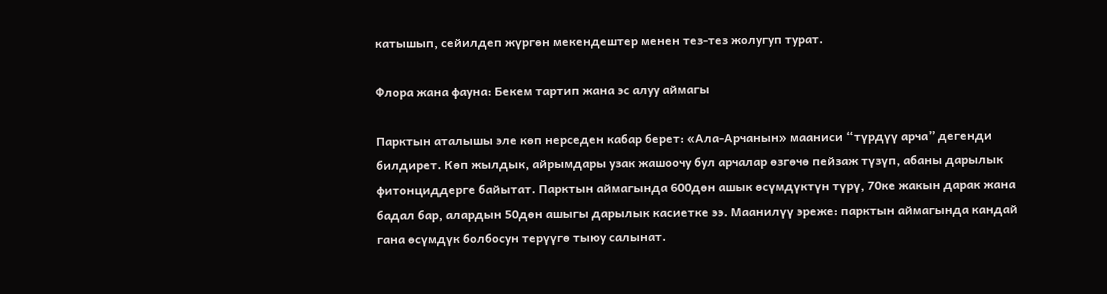катышып, сейилдеп жүргөн мекендештер менен тез-тез жолугуп турат.

Флора жана фауна: Бекем тартип жана эс алуу аймагы

Парктын аталышы эле көп нерседен кабар берет: «Ала-Арчанын» мааниси “түрдүү арча” дегенди билдирет. Көп жылдык, айрымдары узак жашоочу бул арчалар өзгөчө пейзаж түзүп, абаны дарылык фитонциддерге байытат. Парктын аймагында 600дөн ашык өсүмдүктүн түрү, 70ке жакын дарак жана бадал бар, алардын 50дөн ашыгы дарылык касиетке ээ. Маанилүү эреже: парктын аймагында кандай гана өсүмдүк болбосун терүүгө тыюу салынат.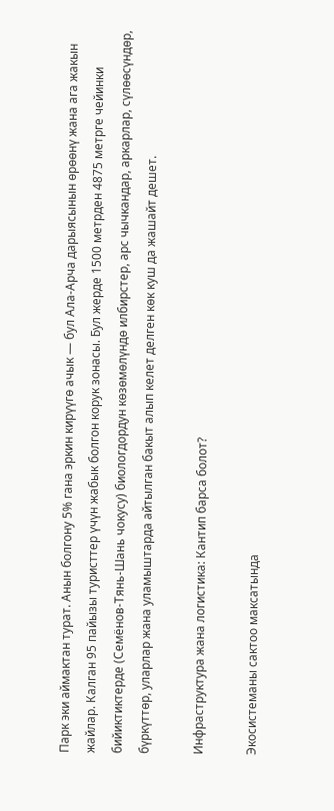Парк эки аймактан турат. Анын болгону 5% гана эркин кирүүгө ачык — бул Ала-Арча дарыясынын өрөөнү жана ага жакын жайлар. Калган 95 пайызы туристтер үчүн жабык болгон корук зонасы. Бул жерде 1500 метрден 4875 метрге чейинки бийиктиктерде (Семёнов-Тянь-Шань чокусу) биологдордун көзөмөлүндө илбирстер, арс чычкандар, аркарлар, сүлөөсүндөр, бүркүттөр, уларлар жана уламыштарда айтылган бакыт алып келет делген көк куш да жашайт дешет.

Инфраструктура жана логистика: Кантип барса болот?

Экосистеманы сактоо максатында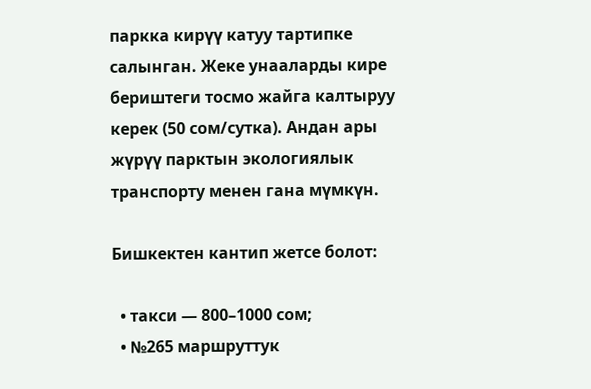паркка кирүү катуу тартипке салынган. Жеке унааларды кире бериштеги тосмо жайга калтыруу керек (50 сом/сутка). Андан ары жүрүү парктын экологиялык транспорту менен гана мүмкүн.

Бишкектен кантип жетсе болот:

  • такси — 800–1000 сом;
  • №265 маршруттук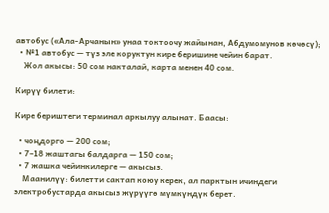автобус («Ала-Арчанын» унаа токтоочу жайынан, Абдумомунов көчөсү);
  • №1 автобус — түз эле коруктун кире беришине чейин барат.
    Жол акысы: 50 сом накталай, карта менен 40 сом.

Кирүү билети:

Кире бериштеги терминал аркылуу алынат. Баасы:

  • чоңдорго — 200 сом;
  • 7–18 жаштагы балдарга — 150 сом;
  • 7 жашка чейинкилерге — акысыз.
    Маанилүү: билетти сактап коюу керек, ал парктын ичиндеги электробустарда акысыз жүрүүгө мүмкүндүк берет.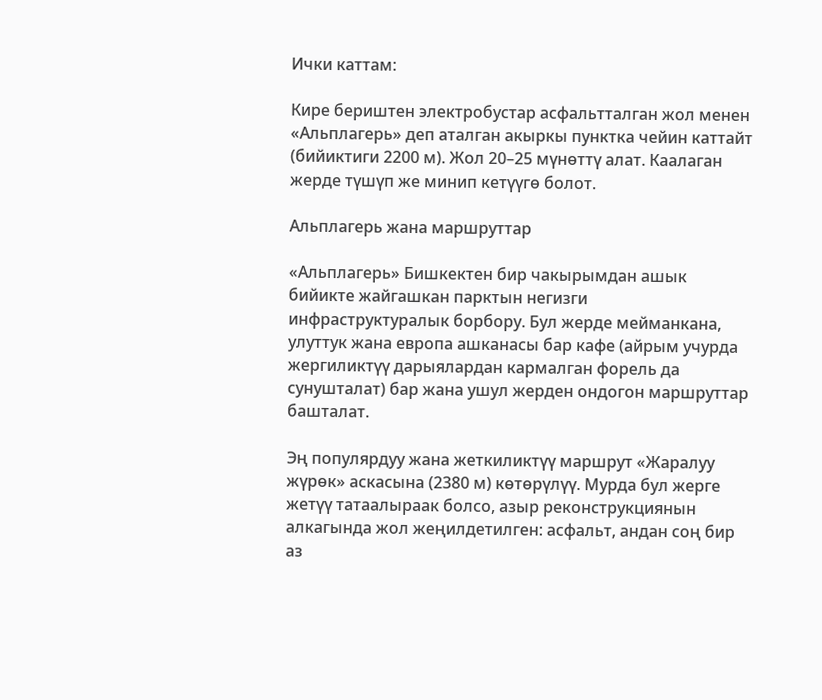Ички каттам:

Кире бериштен электробустар асфальтталган жол менен «Альплагерь» деп аталган акыркы пунктка чейин каттайт (бийиктиги 2200 м). Жол 20–25 мүнөттү алат. Каалаган жерде түшүп же минип кетүүгө болот.

Альплагерь жана маршруттар

«Альплагерь» Бишкектен бир чакырымдан ашык бийикте жайгашкан парктын негизги инфраструктуралык борбору. Бул жерде мейманкана, улуттук жана европа ашканасы бар кафе (айрым учурда жергиликтүү дарыялардан кармалган форель да сунушталат) бар жана ушул жерден ондогон маршруттар башталат.

Эң популярдуу жана жеткиликтүү маршрут «Жаралуу жүрөк» аскасына (2380 м) көтөрүлүү. Мурда бул жерге жетүү татаалыраак болсо, азыр реконструкциянын алкагында жол жеңилдетилген: асфальт, андан соң бир аз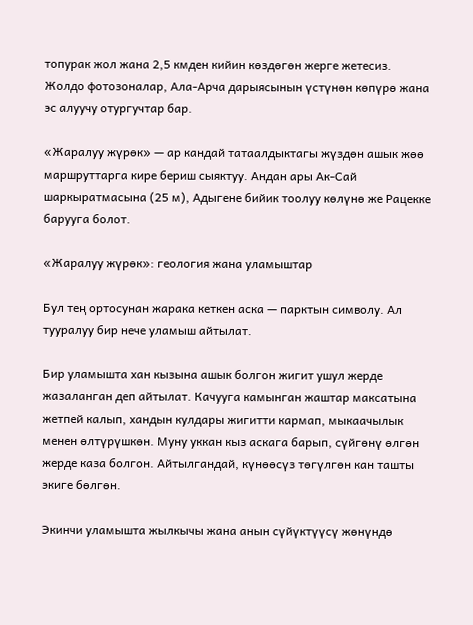топурак жол жана 2,5 кмден кийин көздөгөн жерге жетесиз. Жолдо фотозоналар, Ала-Арча дарыясынын үстүнөн көпүрө жана эс алуучу отургучтар бар.

«Жаралуу жүрөк» — ар кандай татаалдыктагы жүздөн ашык жөө маршруттарга кире бериш сыяктуу. Андан ары Ак-Сай шаркыратмасына (25 м), Адыгене бийик тоолуу көлүнө же Рацекке барууга болот.

«Жаралуу жүрөк»: геология жана уламыштар

Бул тең ортосунан жарака кеткен аска — парктын символу. Ал тууралуу бир нече уламыш айтылат.

Бир уламышта хан кызына ашык болгон жигит ушул жерде жазаланган деп айтылат. Качууга камынган жаштар максатына жетпей калып, хандын кулдары жигитти кармап, мыкаачылык менен өлтүрүшкөн. Муну уккан кыз аскага барып, сүйгөнү өлгөн жерде каза болгон. Айтылгандай, күнөөсүз төгүлгөн кан ташты экиге бөлгөн.

Экинчи уламышта жылкычы жана анын сүйүктүүсү жөнүндө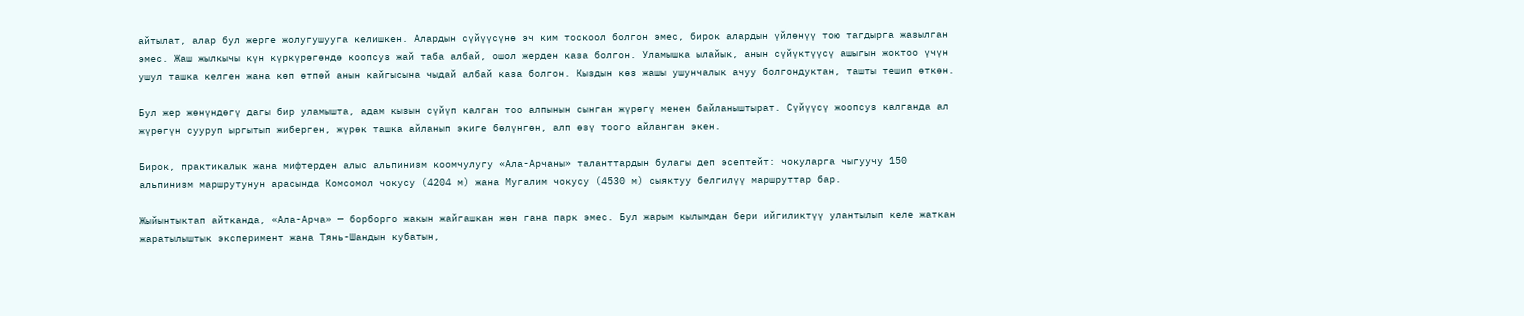айтылат, алар бул жерге жолугушууга келишкен. Алардын сүйүүсүнө эч ким тоскоол болгон эмес, бирок алардын үйлөнүү тою тагдырга жазылган эмес. Жаш жылкычы күн күркүрөгөндө коопсуз жай таба албай, ошол жерден каза болгон. Уламышка ылайык, анын сүйүктүүсү ашыгын жоктоо үчүн ушул ташка келген жана көп өтпөй анын кайгысына чыдай албай каза болгон. Кыздын көз жашы ушунчалык ачуу болгондуктан, ташты тешип өткөн.

Бул жер жөнүндөгү дагы бир уламышта, адам кызын сүйүп калган тоо алпынын сынган жүрөгү менен байланыштырат. Сүйүүсү жоопсуз калганда ал жүрөгүн сууруп ыргытып жиберген, жүрөк ташка айланып экиге бөлүнгөн, алп өзү тоого айланган экен.

Бирок, практикалык жана мифтерден алыс альпинизм коомчулугу «Ала-Арчаны» таланттардын булагы деп эсептейт: чокуларга чыгуучу 150 альпинизм маршрутунун арасында Комсомол чокусу (4204 м) жана Мугалим чокусу (4530 м) сыяктуу белгилүү маршруттар бар.

Жыйынтыктап айтканда, «Ала-Арча» — борборго жакын жайгашкан жөн гана парк эмес. Бул жарым кылымдан бери ийгиликтүү улантылып келе жаткан жаратылыштык эксперимент жана Тянь-Шандын кубатын,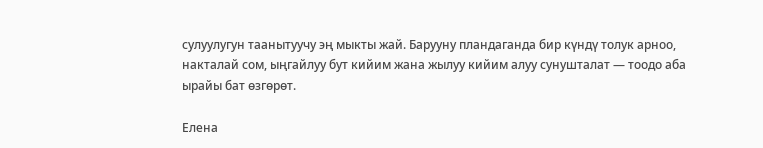сулуулугун таанытуучу эң мыкты жай. Барууну пландаганда бир күндү толук арноо, накталай сом, ыңгайлуу бут кийим жана жылуу кийим алуу сунушталат — тоодо аба ырайы бат өзгөрөт.

Елена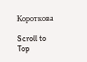Короткова

Scroll to Top